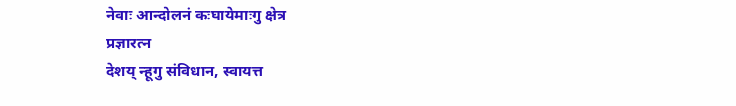नेवाः आन्दोलनं कःघायेमाःगु क्षेत्र
प्रज्ञारत्न
देशय् न्हूगु संविधान, स्वायत्त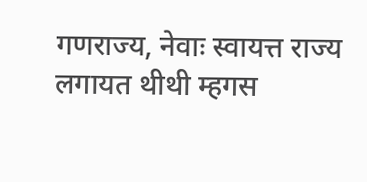गणराज्य, नेवाः स्वायत्त राज्य लगायत थीथी म्हगस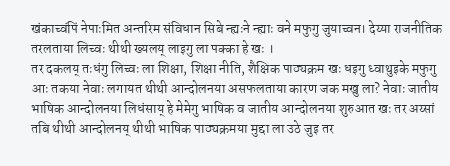खंकाच्वंपिं नेपाःमित अन्तरिम संविधान सिबे न्ह्यःने न्ह्याः वने मफुगु जुयाच्वन। देय्या राजनीतिक तरलताया लिच्वः थीथी ख्यलय् लाइगु ला पक्का हे खः ।
तर दकलय् तःधंगु लिच्वः ला शिक्षा, शिक्षा नीति, शैक्षिक पाठ्यक्रम खः धइगु ध्वाथुइके मफुगु आः तकया नेवाः लगायत थीथी आन्दोलनया असफलताया कारण जक मखु ला? नेवाः जातीय भाषिक आन्दोलनया लिधंसाय् हे मेमेगु भाषिक व जातीय आन्दोलनया शुरुआत खः तर अय्सां तबि थीथी आन्दोलनय् थीथी भाषिक पाठ्यक्रमया मुद्दा ला उठे जुइ तर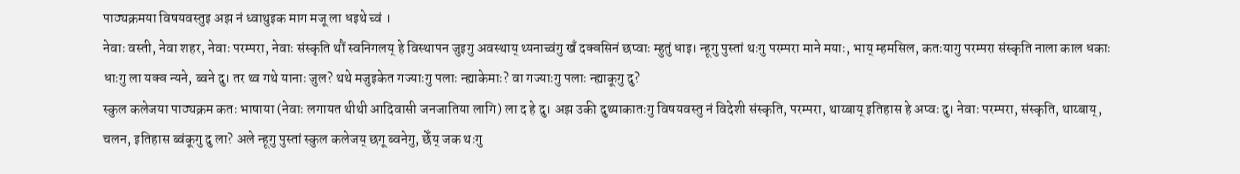पाठ्यक्रमया विषयवस्तुइ अझ नं ध्वाथुइक माग मजू ला धइथे च्वं ।
नेवाः वस्ती, नेवा शहर, नेवाः परम्परा, नेवाः संस्कृति थौं स्वनिगलय् हे विस्थापन जुइगु अवस्थाय् थ्यनाच्वंगु खँ दक्वसिनं छप्वाः म्हुतुं धाइ। न्हूगु पुस्तां थःगु परम्परा माने मयाः, भाय् म्हमसिल, कतःयागु परम्परा संस्कृति नाला काल धकाः धाःगु ला यक्व न्यने, ब्वने दु। तर थ्व गथे यानाः जुल? थथे मजुइकेत गज्याःगु पलाः न्ह्याकेमाः? वा गज्याःगु पलाः न्ह्याकूगु दु?
स्कुल कलेजया पाठ्यक्रम कतः भाषाया (नेवाः लगायत थीथी आदिवासी जनजातिया लागि) ला द हे दु। अझ उकी दुथ्याकातःगु विषयवस्तु नं विदेशी संस्कृति, परम्परा, थाय्बाय् इतिहास हे अप्वः दु। नेवाः परम्परा, संस्कृति, थाय्बाय्, चलन, इतिहास ब्वंकूगु दु ला? अले न्हूगु पुस्तां स्कुल कलेजय् छगू ब्वनेगु, छेँय् जक थःगु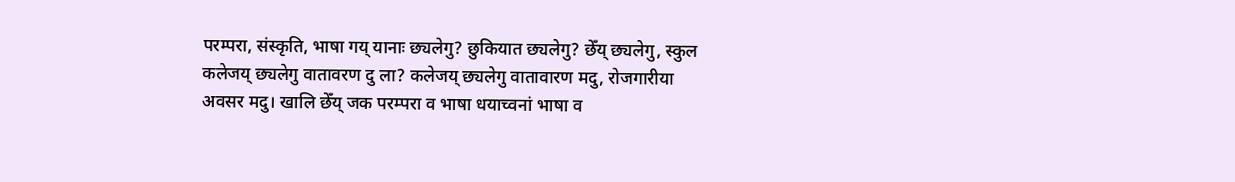परम्परा, संस्कृति, भाषा गय् यानाः छ्यलेगु? छुकियात छ्यलेगु? छेँय् छ्यलेगु, स्कुल कलेजय् छ्यलेगु वातावरण दु ला? कलेजय् छ्यलेगु वातावारण मदु, रोजगारीया अवसर मदु। खालि छेँय् जक परम्परा व भाषा धयाच्वनां भाषा व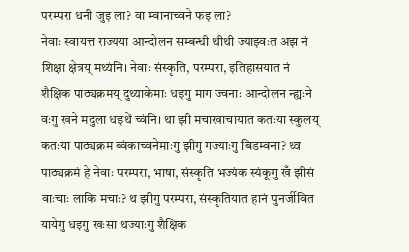परम्परा धनी जुइ ला? वा म्वानाच्वने फइ ला?
नेवाः स्वायत्त राज्यया आन्दोलन सम्बन्धी थीथी ज्याझ्वःत अझ नं शिक्षा क्षेत्रय् मथ्यंनि। नेवाः संस्कृति, परम्परा, इतिहासयात नं शैक्षिक पाठ्यक्रमय् दुथ्याकेमाः धइगु माग ज्वनाः आन्दोलन न्ह्यःने वःगु खने मदुला धइथें च्वंनि। था झी मचाखाचायात कतःया स्कुलय् कतःया पाठ्यक्रम ब्वंकाच्वनेमाःगु झीगु गज्याःगु बिडम्वना? थ्व पाठ्यक्रमं हे नेवाः परम्परा, भाषा, संस्कृति भज्यंक स्यंकूगु खँ झीसं वाःचाः लाकि मचाः? थ झीगु परम्परा, संस्कृतियात हानं पुनर्जीवित यायेगु धइगु खःसा थज्याःगु शैक्षिक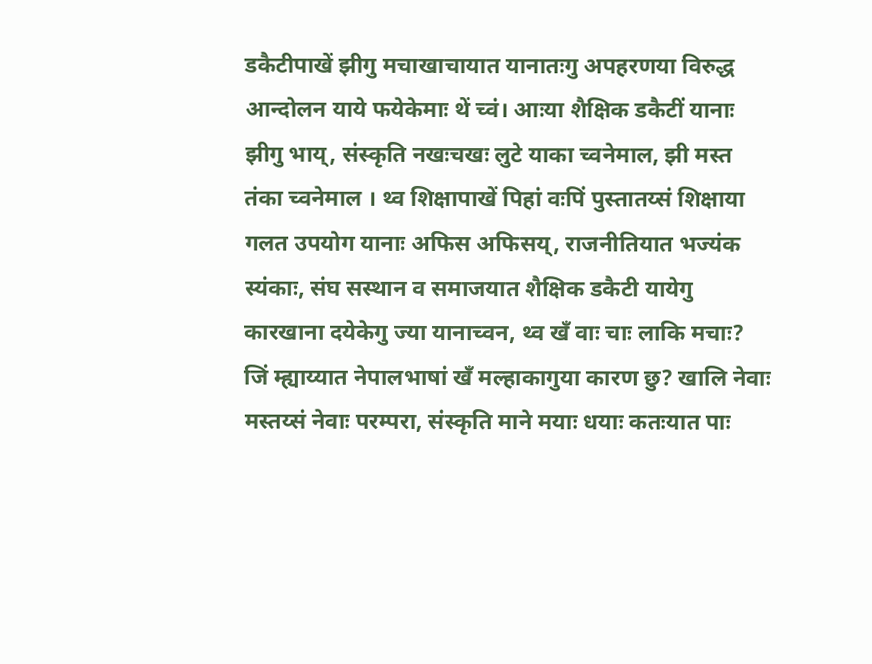डकैटीपाखें झीगु मचाखाचायात यानातःगु अपहरणया विरुद्ध आन्दोलन याये फयेकेमाः थें च्वं। आःया शैक्षिक डकैटीं यानाः झीगु भाय्, संस्कृति नखःचखः लुटे याका च्वनेमाल, झी मस्त तंका च्वनेमाल । थ्व शिक्षापाखें पिहां वःपिं पुस्तातय्सं शिक्षाया गलत उपयोग यानाः अफिस अफिसय्, राजनीतियात भज्यंक स्यंकाः, संघ सस्थान व समाजयात शैक्षिक डकैटी यायेगु कारखाना दयेकेगु ज्या यानाच्वन, थ्व खँ वाः चाः लाकि मचाः?
जिं म्ह्याय्यात नेपालभाषां खँ मल्हाकागुया कारण छु? खालि नेवाः मस्तय्सं नेवाः परम्परा, संस्कृति माने मयाः धयाः कतःयात पाः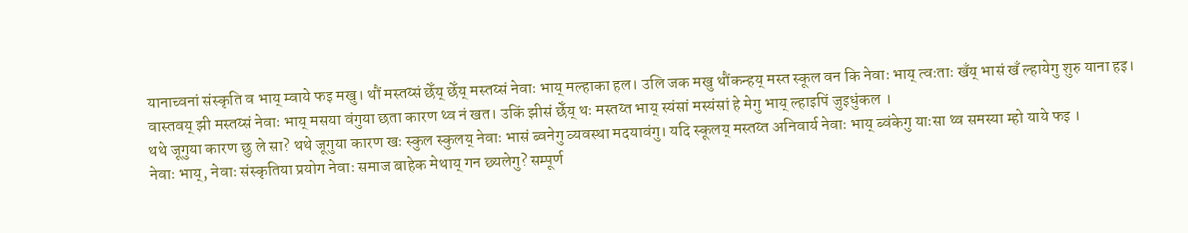यानाच्वनां संस्कृति व भाय् म्वाये फइ मखु। थौं मस्तय्सं छेँय् छेँय् मस्तय्सं नेवाः भाय् मल्हाका हल। उलि जक मखु थौंकन्हय् मस्त स्कूल वन कि नेवाः भाय् त्वःताः खँय् भासं खँ ल्हायेगु शुरु याना हइ। वास्तवय् झी मस्तय्सं नेवाः भाय् मसया वंगुया छता कारण थ्व नं खत। उकिं झीसं छेँय् थः मस्तय्त भाय् स्यंसां मस्यंसां हे मेगु भाय् ल्हाइपिं जुइधुंकल ।
थथे जूगुया कारण छु ले सा? थथे जूगुया कारण खः स्कुल स्कुलय् नेवाः भासं ब्वनेगु व्यवस्था मदयावंगु। यदि स्कूलय् मस्तय्त अनिवार्य नेवाः भाय् ब्वंकेगु याःसा थ्व समस्या म्हो याये फइ ।
नेवाः भाय्, नेवाः संस्कृतिया प्रयोग नेवाः समाज बाहेक मेथाय् गन छ्यलेगु? सम्पूर्ण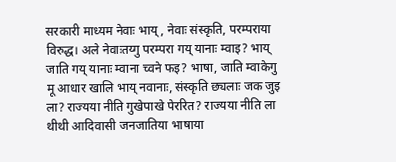सरकारी माध्यम नेवाः भाय्, नेवाः संस्कृति, परम्पराया विरुद्ध। अले नेवाःतय्गु परम्परा गय् यानाः म्वाइ? भाय् जाति गय् यानाः म्वाना च्वने फइ? भाषा, जाति म्वाकेगु मू आधार खालि भाय् नवानाः, संस्कृति छ्यलाः जक जुइ ला? राज्यया नीति गुखेपाखे पेररित? राज्यया नीति ला थीथी आदिवासी जनजातिया भाषाया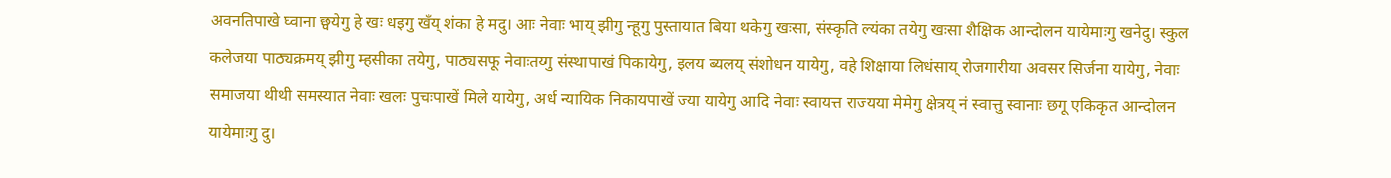अवनतिपाखे घ्वाना छ्वयेगु हे खः धइगु खँय् शंका हे मदु। आः नेवाः भाय् झीगु न्हूगु पुस्तायात बिया थकेगु खःसा, संस्कृति ल्यंका तयेगु खःसा शैक्षिक आन्दोलन यायेमाःगु खनेदु। स्कुल कलेजया पाठ्यक्रमय् झीगु म्हसीका तयेगु, पाठ्यसफू नेवाःतय्गु संस्थापाखं पिकायेगु, इलय ब्यलय् संशोधन यायेगु, वहे शिक्षाया लिधंसाय् रोजगारीया अवसर सिर्जना यायेगु, नेवाः समाजया थीथी समस्यात नेवाः खलः पुचःपाखें मिले यायेगु, अर्ध न्यायिक निकायपाखें ज्या यायेगु आदि नेवाः स्वायत्त राज्यया मेमेगु क्षेत्रय् नं स्वात्तु स्वानाः छगू एकिकृत आन्दोलन यायेमाःगु दु।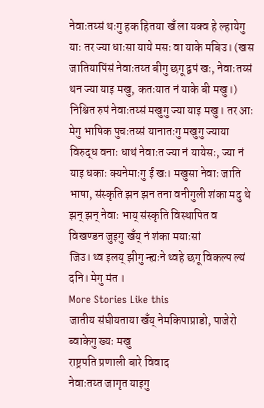नेवाःतय्सं थःगु हक हितया खँ ला यक्व हे ल्हायेगु याः तर ज्या धाःसा याये मसः वा याके मबिउ। (खस जातियापिंसं नेवाःतय्त बीगु छगू द्वपं खः, नेवाःतय्सं थन ज्या याइ मखु, कतःयात नं याके बी मखु।) निश्चित रुपं नेवाःतय्सं मखुगु ज्या याइ मखु। तर आः मेगु भाषिक पुचःतय्सं यानातःगु मखुगु ज्याया विरुद्ध वनाः धाथं नेवाःत ज्या नं यायेसः, ज्या नं याइ धकाः क्यनेमाःगु ई खः। मखुसा नेवाः जाति भाषा, संस्कृति झन झन तना वनीगुली शंका मदु थे झन् झन् नेवाः भाय् संस्कृति विस्थापित व विखण्डन जुइगु खँय् नं शंका मयाःसां
जिउ। थ्व इलय् झीगु न्ह्यःने थ्वहे छगू विकल्प ल्यं दनि। मेगु मंत ।
More Stories Like this
जातीय संघीयताया खँय् नेमकिपाप्राडो, पाजेरो ब्वाकेगु ख्यः मखु
राष्ट्रपति प्रणाली बारे विवाद
नेवाःतय्त जागृत याइगु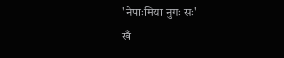'नेपाःमिया नुगः सः'
खँ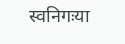स्वनिगःया